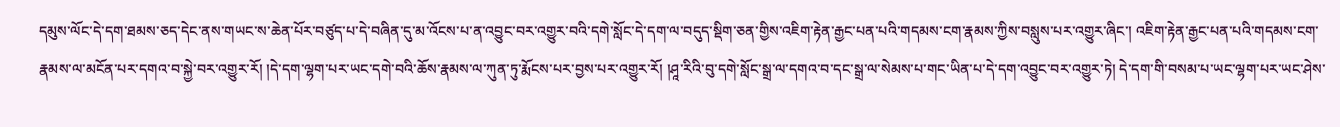དམུས་ལོང་དེ་དག་ཐམས་ཅད་དེང་ནས་གཡང་ས་ཆེན་པོར་བཙུད་པ་དེ་བཞིན་དུ་མ་འོངས་པ་ན་འབྱུང་བར་འགྱུར་བའི་དགེ་སློང་དེ་དག་ལ་བདུད་སྡིག་ཅན་གྱིས་འཇིག་རྟེན་རྒྱང་པན་པའི་གདམས་ངག་རྣམས་ཀྱིས་བསླུས་པར་འགྱུར་ཞིང་། འཇིག་རྟེན་རྒྱང་པན་པའི་གདམས་ངག་རྣམས་ལ་མངོན་པར་དགའ་བ་སྐྱེ་བར་འགྱུར་རོ། །དེ་དག་ལྷག་པར་ཡང་དགེ་བའི་ཆོས་རྣམས་ལ་ཀུན་ཏུ་རྨོངས་པར་བྱས་པར་འགྱུར་རོ། །ཤཱ་རིའི་བུ་དགེ་སློང་སྒྲ་ལ་དགའ་བ་དང་སྒྲ་ལ་སེམས་པ་གང་ཡིན་པ་དེ་དག་འབྱུང་བར་འགྱུར་ཏེ། དེ་དག་གི་བསམ་པ་ཡང་ལྷག་པར་ཡང་ཤེས་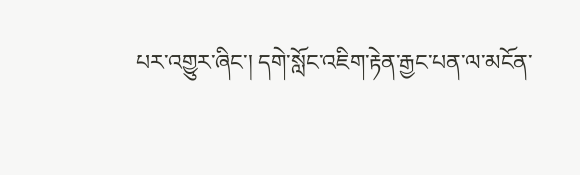པར་འགྱུར་ཞིང་། དགེ་སློང་འཇིག་རྟེན་རྒྱང་པན་ལ་མངོན་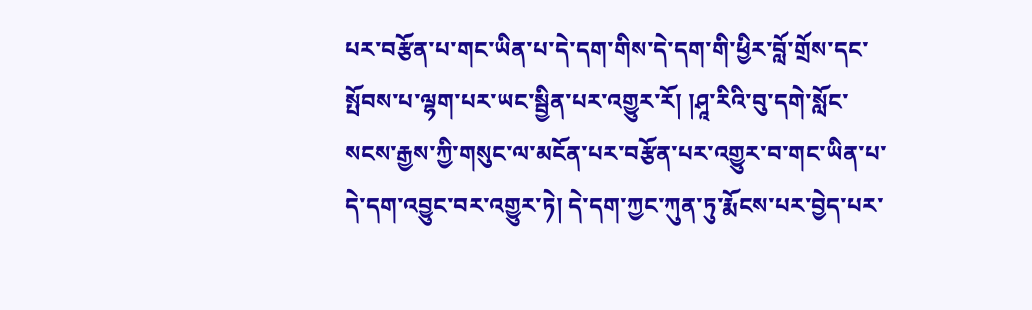པར་བརྩོན་པ་གང་ཡིན་པ་དེ་དག་གིས་དེ་དག་གི་ཕྱིར་བློ་གྲོས་དང་སྤོབས་པ་ལྷག་པར་ཡང་སྦྱིན་པར་འགྱུར་རོ། །ཤཱ་རིའི་བུ་དགེ་སློང་སངས་རྒྱས་ཀྱི་གསུང་ལ་མངོན་པར་བརྩོན་པར་འགྱུར་བ་གང་ཡིན་པ་དེ་དག་འབྱུང་བར་འགྱུར་ཏེ། དེ་དག་ཀྱང་ཀུན་ཏུ་རྨོངས་པར་བྱེད་པར་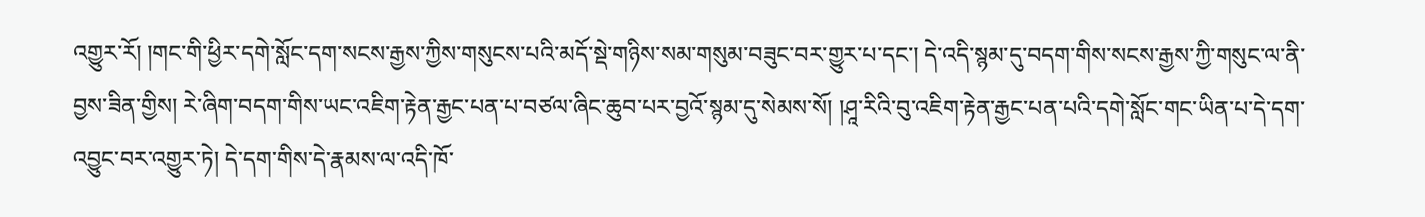འགྱུར་རོ། །གང་གི་ཕྱིར་དགེ་སློང་དག་སངས་རྒྱས་ཀྱིས་གསུངས་པའི་མདོ་སྡེ་གཉིས་སམ་གསུམ་བཟུང་བར་གྱུར་པ་དང་། དེ་འདི་སྙམ་དུ་བདག་གིས་སངས་རྒྱས་ཀྱི་གསུང་ལ་ནི་བྱས་ཟིན་གྱིས། རེ་ཞིག་བདག་གིས་ཡང་འཇིག་རྟེན་རྒྱང་པན་པ་བཙལ་ཞིང་ཆུབ་པར་བྱའོ་སྙམ་དུ་སེམས་སོ། །ཤཱ་རིའི་བུ་འཇིག་རྟེན་རྒྱང་པན་པའི་དགེ་སློང་གང་ཡིན་པ་དེ་དག་འབྱུང་བར་འགྱུར་ཏེ། དེ་དག་གིས་དེ་རྣམས་ལ་འདི་ཁོ་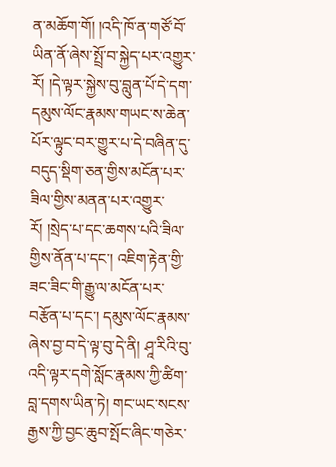ན་མཆོག་གོ། །འདི་ཁོ་ན་གཙོ་བོ་ཡིན་ནོ་ཞེས་སྤྲོ་བ་སྐྱེད་པར་འགྱུར་རོ། །དེ་ལྟར་སྐྱེས་བུ་བླུན་པོ་དེ་དག་དམུས་ལོང་རྣམས་གཡང་ས་ཆེན་པོར་ལྟུང་བར་གྱུར་པ་དེ་བཞིན་དུ་བདུད་སྡིག་ཅན་གྱིས་མངོན་པར་ཟིལ་གྱིས་མནན་པར་འགྱུར་རོ། །སྲེད་པ་དང་ཆགས་པའི་ཟིལ་གྱིས་ནོན་པ་དང་། འཇིག་རྟེན་གྱི་ཟང་ཟིང་གི་རྒྱུ་ལ་མངོན་པར་བརྩོན་པ་དང་། དམུས་ལོང་རྣམས་ཞེས་བྱ་བ་དེ་ལྟ་བུ་དེ་ནི། ཤཱ་རིའི་བུ་འདི་ལྟར་དགེ་སློང་རྣམས་ཀྱི་ཚིག་བླ་དགས་ཡིན་ཏེ། གང་ཡང་སངས་རྒྱས་ཀྱི་བྱང་ཆུབ་སྤོང་ཞིང་གཅེར་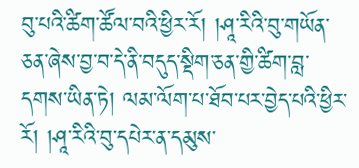བུ་པའི་ཚིག་ཚོལ་བའི་ཕྱིར་རོ། །ཤཱ་རིའི་བུ་གཡོན་ཅན་ཞེས་བྱ་བ་དེ་ནི་བདུད་སྡིག་ཅན་གྱི་ཚིག་བླ་དགས་ཡིན་ཏེ། ལམ་ལོག་པ་ཐོབ་པར་བྱེད་པའི་ཕྱིར་རོ། །ཤཱ་རིའི་བུ་དཔེར་ན་དམུས་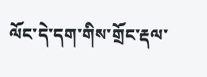ལོང་དེ་དག་གིས་གྲོང་རྡལ་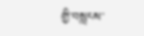གྱི་བསླངས་